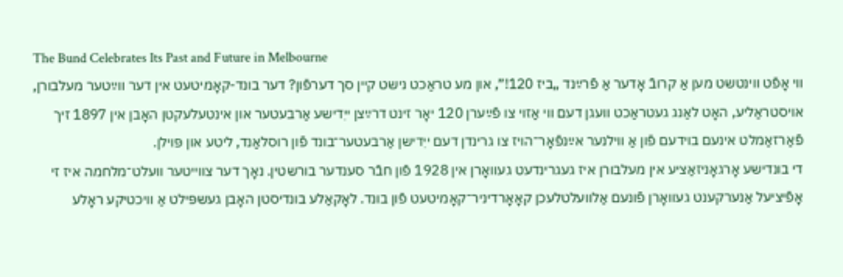The Bund Celebrates Its Past and Future in Melbourne
װי אָפֿט װינטשט מען אַ קרובֿ אָדער אַ פֿרײַנד „ביז 120!”, און מע טראַכט נישט קײן סך דערפֿון? דער בונד-קאָמיטעט אין דער װײַטער מעלבורן, אױסטראַליע, האָט לאַנג געטראַכט װעגן דעם װי אַזױ צו פֿײַערן 120 יאָר זינט דרײַצן ייִדישע אַרבעטער און אינטעלעקטן האָבן אין 1897 זיך פֿאַרזאַמלט אינעם בױדעם פֿון אַ װילנער אײַנפֿאָר־הױז צו גרינדן דעם ייִדישן אַרבעטער־בונד פֿון רוסלאַנד, ליטע און פּױלן.
די בונדישע אָרגאָניזאַציע אין מעלבורן איז געגרינדעט געװאָרן אין 1928 פֿון חבֿר סענדער בורשטין. נאָך דער צװײטער װעלט־מלחמה איז זי אָפֿיציעל אַנערקענט געװאָרן פֿונעם אַלװעלטלעכן קאָאָרדיניר־קאָמיטעט פֿון בונד. לאָקאַלע בונדיסטן האָבן געשפּילט אַ װיכטיקע ראָלע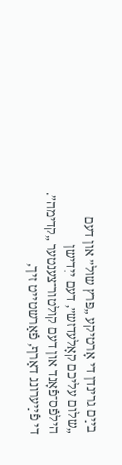בײַם גרינדן די אָרטיקע „פּרץ שול״ און דעם „שלום עליכם קאָלעדזש״, דעם ייִדישן הילפֿס־פֿאָנד און דעם קולטור־צענטער „קדימה”.
די פֿײַערונג דאַרף, פֿאַרשטײט זיך,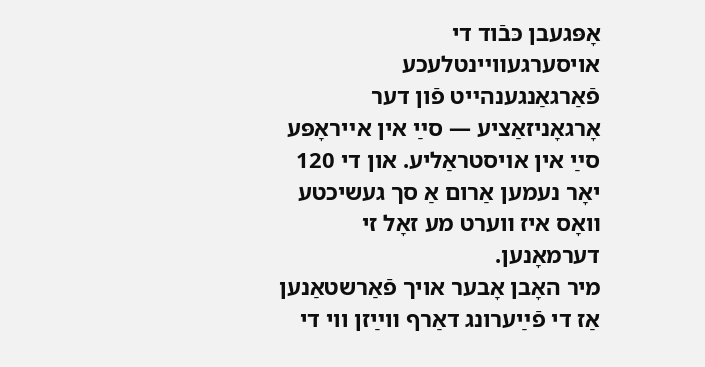אָפּגעבן כּבֿוד די אויסערגעװײנטלעכע פֿאַרגאַנגענהײט פֿון דער אָרגאָניזאַציע — סײַ אין אײראָפּע סײַ אין אױסטראַליע. און די 120 יאָר נעמען אַרום אַ סך געשיכטע װאָס איז װערט מע זאָל זי דערמאָנען.
מיר האָבן אָבער אויך פֿאַרשטאַנען אַז די פֿײַערונג דאַרף װײַזן ווי די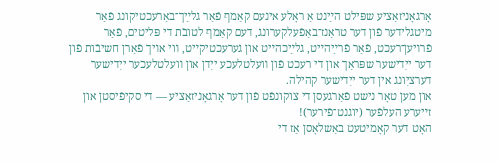אָרגאָניזאַציע שפּילט הײַנט אַ ראָלע אינעם קאַמף פֿאַר גלײַך־באַרעכטיקונג פֿאַר מיטגלידער פֿון דער טראַנז־באַפֿעלקערונג, דעם קאַמף לטובֿת די פּליטים, פֿאַר פֿרױען־רעכט, פֿאַר פֿרײַהײט, גלײַכהײט און גערעכטיקײט, װי אױך פֿאַרן חשיבֿות פֿון דער ייִדישער שפּראַך און די רעכט פֿון װעלטלעכע ייִדן און װעלטלעכער ייִדישער דערציִונג אין דער ייִדישער קהילה.
און מען טאָר נישט פֿאַרגעסן די צוקונפֿט פֿון דער אָרגאָניזאַציע — די סקיפֿיסטן און זײערע העלפֿער (יוגנט־פֿירער)!
האָט דער קאָמיטעט באַשלאָסן אַז די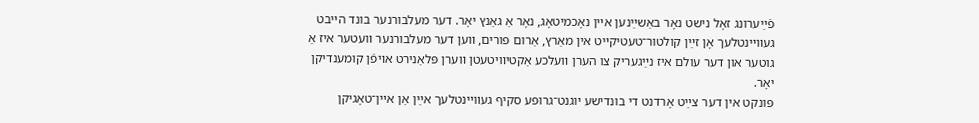פֿײַערונג זאָל נישט נאָר באַשײַנען אײן נאָכמיטאָג, נאָר אַ גאַנץ יאָר. דער מעלבורנער בונד הײבט געװײנטלעך אָן זײַן קולטור־טעטיקײט אין מאַרץ, אַרום פּורים, װען דער מעלבורנער װעטער איז אַ גוטער און דער עולם איז נײַגעריק צו הערן װעלכע אַקטיװיטעטן װערן פּלאַנירט אױפֿן קומענדיקן יאָר.
פּונקט אין דער צײַט אָרדנט די בונדישע יוגנט־גרופּע סקיף געװײנטלעך אײַן אַן אײן־טאָגיקן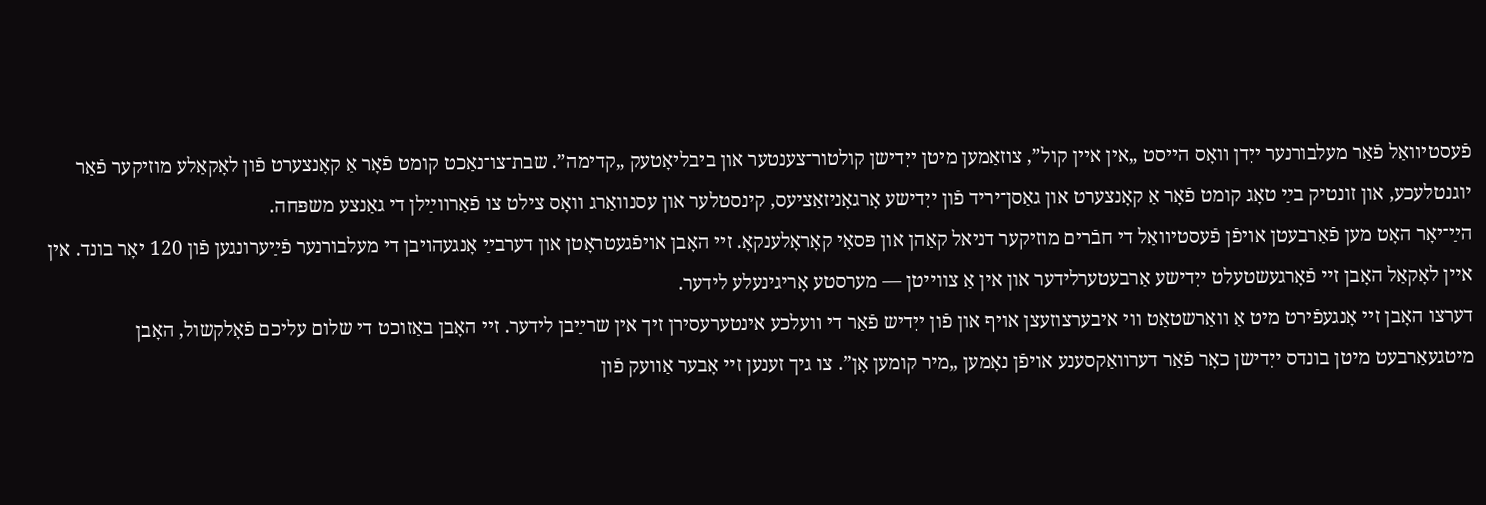פֿעסטיװאַל פֿאַר מעלבורנער ייִדן װאָס הײסט „אין אײן קול”, צוזאַמען מיטן ייִדישן קולטור־צענטער און ביבליאָטעק „קדימה”. שבת־צו־נאַכט קומט פֿאָר אַ קאָנצערט פֿון לאָקאַלע מוזיקער פֿאַר יוגנטלעכע, און זונטיק בײַ טאָג קומט פֿאָר אַ קאָנצערט און גאַסן־יריד פֿון ייִדישע אָרגאָניזאַציעס, קינסטלער און עסנװאַרג װאָס צילט צו פֿאַרװײַלן די גאַנצע משפּחה.
הײַ־יאָר האָט מען פֿאַרבעטן אױפֿן פֿעסטיװאַל די חבֿרים מוזיקער דניאל קאַהן און פּסאָי קאָראָלענקאָ. זײ האָבן אױפֿגעטראָטן און דערבײַ אָנגעהױבן די מעלבורנער פֿײַערונגען פֿון 120 יאָר בונד. אין איין לאָקאַל האָבן זיי פֿאָרגעשטעלט ייִדישע אַרבעטערלידער און אין אַ צווייטן — מערסטע אָריגינעלע לידער.
דערצו האָבן זײ אָנגעפֿירט מיט אַ װאַרשטאַט ווי איבערצוזעצן אױף און פֿון ייִדיש פֿאַר די װעלכע אינטערעסירן זיך אין שרײַבן לידער. זײ האָבן באַזוכט די שלום עליכם פֿאָלקשול, האָבן מיטגעאַרבעט מיטן בונדס ייִדישן כאָר פֿאַר דערװאַקסענע אױפֿן נאָמען „מיר קומען אָן”. צו גיך זענען זיי אָבער אַװעק פֿון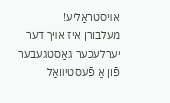אױסטראַליע!
מעלבורן איז אױך דער יערלעכער גאַסטגעבער פֿון אַ פֿעסטיװאַל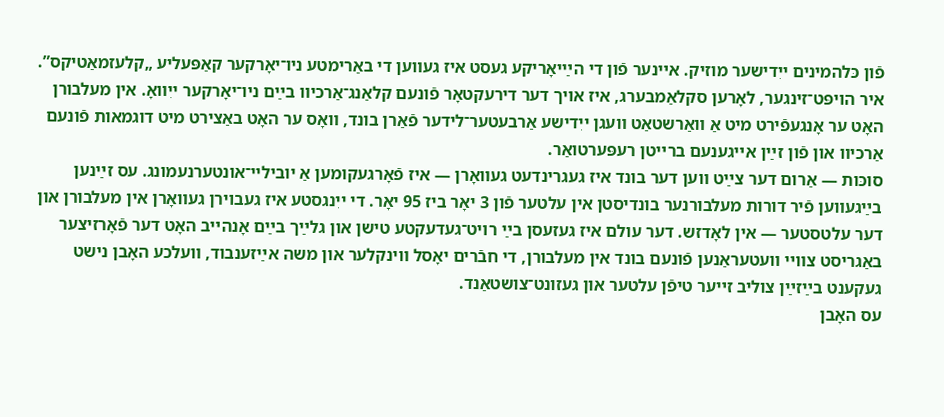פֿון כּלהמינים ייִדישער מוזיק. אײנער פֿון די הײַיאָריקע געסט איז געװען די באַרימטע ניו־יאָרקער קאַפּעליע „קלעזמאַטיקס”. איר הױפּט־זינגער, לאָרען סקלאַמבערג, איז אױך דער דירעקטאָר פֿונעם קלאַנג־אַרכיװ בײַם ניו־יאָרקער ייִװאָ. אין מעלבורן האָט ער אָנגעפֿירט מיט אַ װאַרשטאַט װעגן ייִדישע אַרבעטער־לידער פֿאַרן בונד, װאָס ער האָט באַצירט מיט דוגמאות פֿונעם אַרכיװ און פֿון זײַן אײגענעם ברײטן רעפּערטואַר.
סוכּות — אַרום דער צײַט װען דער בונד איז געגרינדעט געװאָרן — איז פֿאָרגעקומען אַ יוביליי־אונטערנעמונג. עס זײַנען בײַגעװען פֿיר דורות מעלבורנער בונדיסטן אין עלטער פֿון 3 יאָר ביז 95 יאָר. די ייִנגסטע איז געבױרן געװאָרן אין מעלבורן און דער עלטסטער — אין לאָדזש. דער עולם איז געזעסן בײַ רױט־געדעקטע טישן און גלײַך בײַם אָנהײב האָט דער פֿאָרזיצער באַגריסט צװײ װעטעראַנען פֿונעם בונד אין מעלבורן, די חבֿרים יאָסל װינקלער און משה אײַזענבוד, װעלכע האָבן נישט געקענט בײַזײַן צוליב זײער טיפֿן עלטער און געזונט־צושטאַנד.
עס האָבן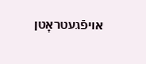אױפֿגעטראָטן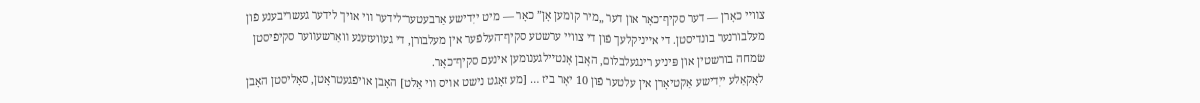צװײ כאָרן — דער סקיף־כאָר און דער „מיר קומען אָן” כאָר — מיט ייִדישע אַרבעטער־לידער װי אױך לידער געשריבענע פֿון מעלבורנער בונדיסטן. די אײניקלעך פֿון די צװײ ערשטע סקיף־העלפֿער אין מעלבורן, די געװעזענע װאַרשעװער סקיפֿיסטן שׂמחה בורשטין און פּיניע רינגעלבלום, האָבן אָנטײלגענומען אינעם סקיף־כאָר.
לאָקאַלע ייִדישע אַקטיאָרן אין עלטער פֿון 10 יאָר ביז … [מע זאָגט נישט אױס װי אַלט] האָבן אויפֿגעטראָטן, סאָליסטן האָבן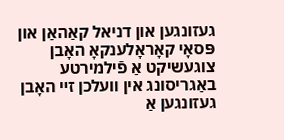געזונגען און דניאל קאַהאַן און פּסאָי קאָראָלענקאָ האָבן צוגעשיקט אַ פֿילמירטע באַגריסונג אין װעלכן זײ האָבן געזונגען אַ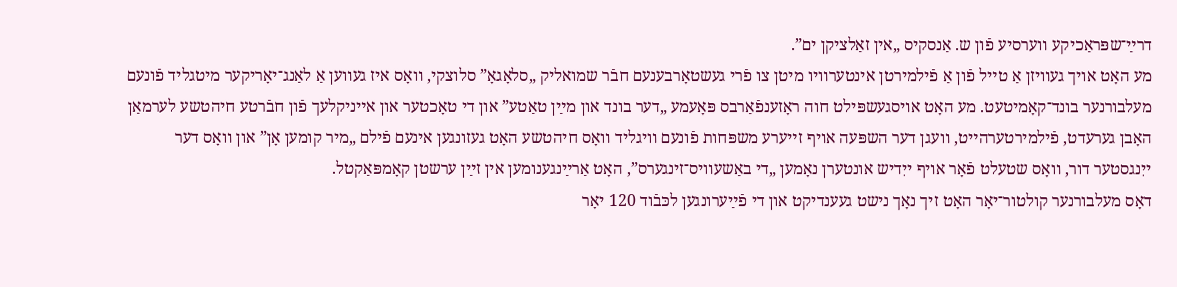דרײַ־שפּראַכיקע װערסיע פֿון ש. אַנסקיס „אין זאַלציקן ים”.
מע האָט אויך געװיזן אַ טײל פֿון אַ פֿילמירטן אינטערװיו מיטן צו פֿרי געשטאָרבענעם חבֿר שמואליק „סלאָגאָ” סלוצקי, װאָס איז געװען אַ לאַנג־יאָריקער מיטגליד פֿונעם מעלבורנער בונד־קאָמיטעט. מע האָט אױסגעשפּילט חוה ראָזענפֿאַרבס פּאָעמע „דער בונד און מײַן טאַטע” און די טאָכטער און אײניקלעך פֿון חבֿרטע חיהטשע לערמאַן האָבן גערעדט, פֿילמירטערהײט, װעגן דער השפּעה אױף זײערע משפּחות פֿונעם װיגליד װאָס חיהטשע האָט געזונגען אינעם פֿילם „מיר קומען אָן” און װאָס דער ייִנגסטער דור, װאָס שטעלט פֿאָר אױף ייִדיש אונטערן נאָמען „די באַשעװיס־זינגערס”, האָט אַרײַנגענומען אין זײַן ערשטן קאָמפּאַקטל.
דאָס מעלבורנער קולטור־יאָר האָט זיך נאָך נישט געענדיקט און די פֿײַערונגען לכּבֿוד 120 יאָר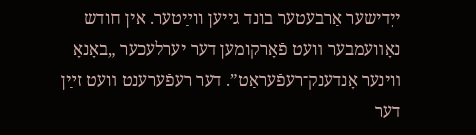ייִדישער אַרבעטער בונד גייען ווײַטער. אין חודש נאָװעמבער װעט פֿאָרקומען דער יערלעכער „באָנאָ װינער אָנדענק־רעפֿעראַט”. דער רעפֿערענט װעט זײַן דער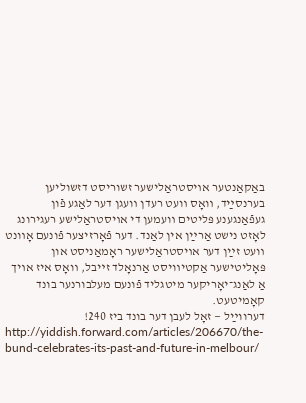באַקאַנטער אױסטראַלישער זשוריסט דזשוליען בערנסײַד, װאָס װעט רעדן װעגן דער לאַגע פֿון געפֿאַנגענע פּליטים װעמען די אױסטראַלישע רעגירונג לאָזט נישט אַרײַן אין לאַנד. דער פֿאָרזיצער פֿונעם אָװנט װעט זײַן דער אױסטראַלישער ראָמאַניסט און פּאָליטישער אַקטיװיסט אַרנאָלד זײבל, װאָס איז אױך אַ לאַנג־יאָריקער מיטגליד פֿונעם מעלבורנער בונד קאָמיטעט.
דערווײַל — זאָל לעבן דער בונד ביז 240!
http://yiddish.forward.com/articles/206670/the-bund-celebrates-its-past-and-future-in-melbour/